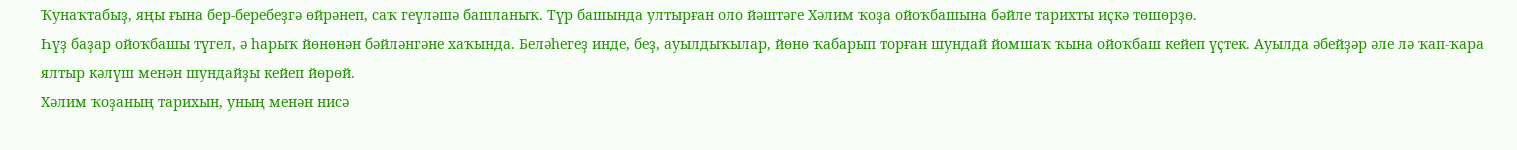Ҡунаҡтабыҙ, яңы ғына бер-беребеҙгә өйрәнеп, саҡ геүләшә башланыҡ. Түр башында ултырған оло йәштәге Хәлим ҡоҙа ойоҡбашына бәйле тарихты иҫкә төшөрҙө.
Һүҙ баҙар ойоҡбашы түгел, ә һарыҡ йөнөнән бәйләнгәне хаҡында. Беләһегеҙ инде, беҙ, ауылдыҡылар, йөнө ҡабарып торған шундай йомшаҡ ҡына ойоҡбаш кейеп үҫтек. Ауылда әбейҙәр әле лә ҡап-ҡара ялтыр кәлүш менән шундайҙы кейеп йөрөй.
Хәлим ҡоҙаның тарихын, уның менән нисә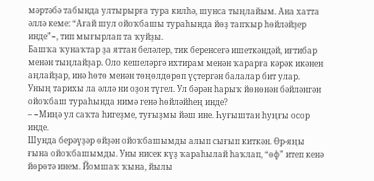мәртәбә табында ултырырға тура килһә, шунса тыңлайым. Ана хатта әллә кеме: “Ағай шул ойоҡбашы тураһында йөҙ тапҡыр һөйләйҙер инде”−, тип мығырлап та ҡуйҙы.
Башҡа ҡунаҡтар ҙа яттан беләлер, тик беренсегә ишеткәндәй, иғтибар менән тыңлайҙар. Оло кешеләргә ихтирам менән ҡарарға кәрәк икәнен аңлайҙар, инә һөтө менән төңөлдөрөп үҫтергән балалар бит улар.
Уның тарихы ла әллә ни оҙон түгел. Ул бәрән һарыҡ йөнөнән бәйләнгән ойоҡбаш тураһында нимә генә һөйләйһең инде?
– −Миңә ул саҡта һигеҙме, туғыҙмы йәш ине. Һуғыштан һуңғы осор инде.
Шунда берәүҙәр өйҙән ойоҡбашымды алып сығып киткән. Өр-яңы ғына ойоҡбашымды. Уны нисек күҙ ҡараһылай һаҡлап, “өф” итеп кенә йөрөтә инем. Йомшаҡ ҡына, йылы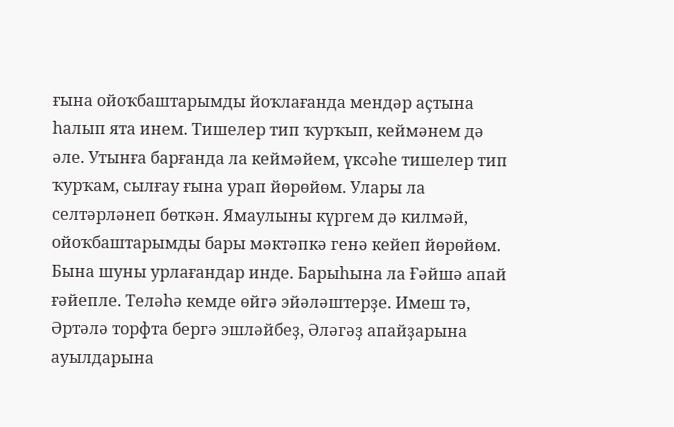ғына ойоҡбаштарымды йоҡлағанда мендәр аҫтына һалып ята инем. Тишелер тип ҡурҡып, кеймәнем дә әле. Утынға барғанда ла кеймәйем, үксәһе тишелер тип ҡурҡам, сылғау ғына урап йөрөйөм. Улары ла селтәрләнеп бөткән. Ямаулыны күргем дә килмәй, ойоҡбаштарымды бары мәктәпкә генә кейеп йөрөйөм.
Бына шуны урлағандар инде. Барыһына ла Ғәйшә апай ғәйепле. Теләһә кемде өйгә эйәләштерҙе. Имеш тә, Әртәлә торфта бергә эшләйбеҙ, Әләгәҙ апайҙарына ауылдарына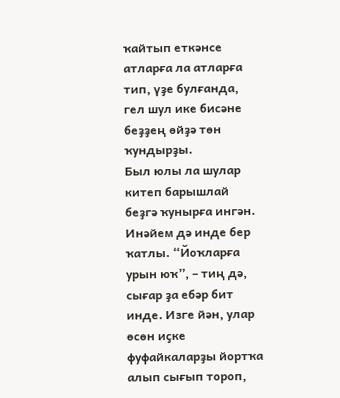ҡайтып еткәнсе атларға ла атларға тип, үҙе булғанда, гел шул ике бисәне беҙҙең өйҙә төн ҡундырҙы.
Был юлы ла шулар китеп барышлай беҙгә ҡунырға ингән. Инәйем дә инде бер ҡатлы. “Йоҡларға урын юҡ”, – тиң дә, сығар ҙа ебәр бит инде. Изге йән, улар өсөн иҫке фуфайкаларҙы йортҡа алып сығып тороп,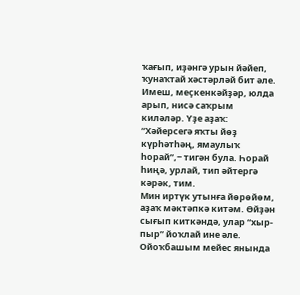ҡағып, иҙәнгә урын йәйеп, ҡунаҡтай хәстәрләй бит әле. Имеш, меҫкенкәйҙәр, юлда арып, нисә саҡрым киләләр. Үҙе аҙаҡ: “Хәйерсегә яҡты йөҙ күрһәтһәң, ямаулыҡ һорай”,− тигән була. Һорай һиңә, урлай, тип әйтергә кәрәк, тим.
Мин иртүк утынға йөрөйөм, аҙаҡ мәктәпкә китәм. Өйҙән сығып киткәндә, улар “хыр-пыр” йоҡлай ине әле.
Ойоҡбашым мейес янында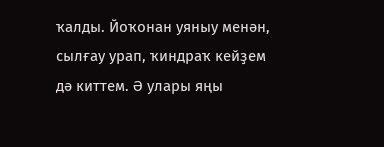ҡалды. Йоҡонан уяныу менән, сылғау урап, ҡиндраҡ кейҙем дә киттем. Ә улары яңы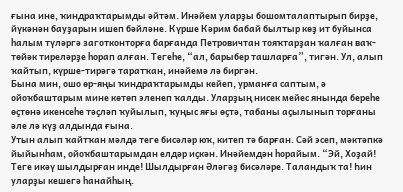ғына ине, ҡиндраҡтарымды әйтәм. Инәйем уларҙы бошомталаптырып бирҙе, йүкәнән бауҙарын ишеп бәйләне. Күрше Кәрим бабай былтыр көҙ ит буйынса һалым түләргә заготконторға барғанда Петровичтан тояҡтарҙан ҡалған ваҡ-төйәк тиреләрҙе һорап алған. Тегеһе, “ал, барыбер ташларға”, тигән. Ул, алып ҡайтып, күрше-тирәгә таратҡан, инәйемә лә биргән.
Бына мин, ошо өр-яңы ҡиндраҡтарымды кейеп, урманға саптым, ә ойоҡбаштарым мине көтөп эленеп ҡалды. Уларҙың нисек мейес янында береһе өҫтөнә икенсеһе тәҫләп ҡуйылып, ҡуңыс яғы өҫтә, табаны аҫылынып торғаны әле лә күҙ алдында ғына.
Утын алып ҡайтҡан мәлдә теге бисәләр юҡ, китеп тә барған. Сәй эсеп, мәктәпкә йыйынһам, ойоҡбаштарымдан елдәр иҫкән. Инәйемдән һорайым. “Эй, Хоҙай! Теге икәү шылдырған инде! Шылдырған Әләгәҙ бисәләре. Таландыҡ та! Һин уларҙы кешегә һанайһың.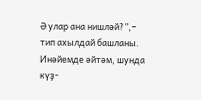Ә улар ана нишләй?”,− тип ахылдай башланы.
Инәйемде әйтәм, шунда күҙ-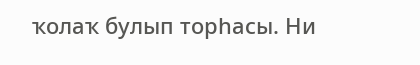ҡолаҡ булып торһасы. Ни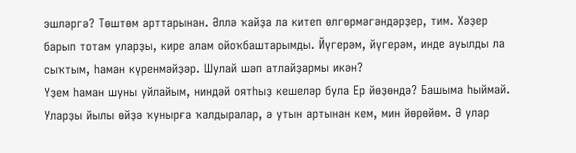эшләргә? Төштөм арттарынан. Әллә ҡайҙа ла китеп өлгөрмәгәндәрҙер, тим. Хәҙер барып тотам уларҙы, кире алам ойоҡбаштарымды. Йүгерәм, йүгерәм, инде ауылды ла сыҡтым, һаман күренмәйҙәр. Шулай шәп атлайҙармы икән?
Үҙем һаман шуны уйлайым, ниндәй оятһыҙ кешеләр була Ер йөҙөндә? Башыма һыймай. Уларҙы йылы өйҙә ҡунырға ҡалдыралар, ә утын артынан кем, мин йөрөйөм. Ә улар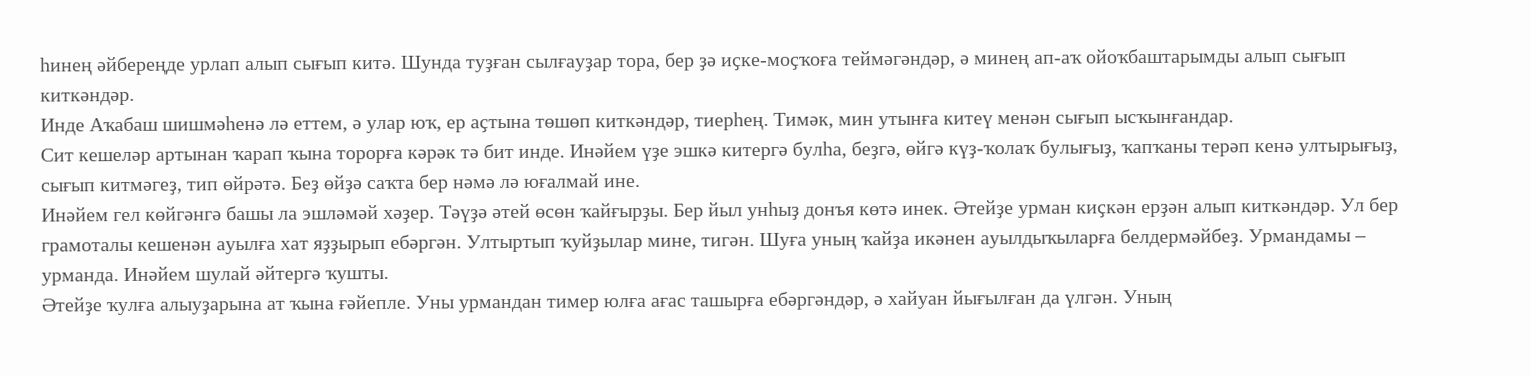һинең әйбереңде урлап алып сығып китә. Шунда туҙған сылғауҙар тора, бер ҙә иҫке-моҫҡоға теймәгәндәр, ә минең ап-аҡ ойоҡбаштарымды алып сығып киткәндәр.
Инде Аҡабаш шишмәһенә лә еттем, ә улар юҡ, ер аҫтына төшөп киткәндәр, тиерһең. Тимәк, мин утынға китеү менән сығып ысҡынғандар.
Сит кешеләр артынан ҡарап ҡына торорға кәрәк тә бит инде. Инәйем үҙе эшкә китергә булһа, беҙгә, өйгә күҙ-ҡолаҡ булығыҙ, ҡапҡаны терәп кенә ултырығыҙ, сығып китмәгеҙ, тип өйрәтә. Беҙ өйҙә саҡта бер нәмә лә юғалмай ине.
Инәйем гел көйгәнгә башы ла эшләмәй хәҙер. Тәүҙә әтей өсөн ҡайғырҙы. Бер йыл унһыҙ донъя көтә инек. Әтейҙе урман киҫкән ерҙән алып киткәндәр. Ул бер грамоталы кешенән ауылға хат яҙҙырып ебәргән. Ултыртып ҡуйҙылар мине, тигән. Шуға уның ҡайҙа икәнен ауылдыҡыларға белдермәйбеҙ. Урмандамы – урманда. Инәйем шулай әйтергә ҡушты.
Әтейҙе ҡулға алыуҙарына ат ҡына ғәйепле. Уны урмандан тимер юлға ағас ташырға ебәргәндәр, ә хайуан йығылған да үлгән. Уның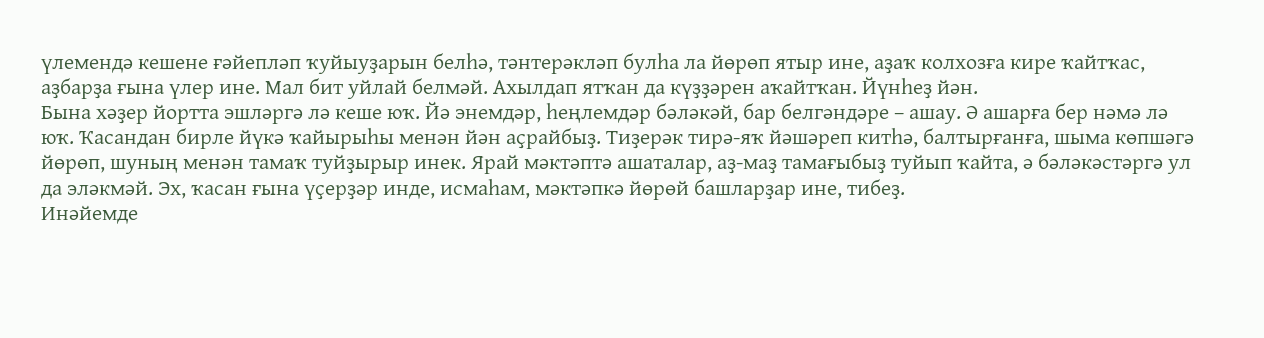үлемендә кешене ғәйепләп ҡуйыуҙарын белһә, тәнтерәкләп булһа ла йөрөп ятыр ине, аҙаҡ колхозға кире ҡайтҡас, аҙбарҙа ғына үлер ине. Мал бит уйлай белмәй. Ахылдап ятҡан да күҙҙәрен аҡайтҡан. Йүнһеҙ йән.
Бына хәҙер йортта эшләргә лә кеше юҡ. Йә энемдәр, һеңлемдәр бәләкәй, бар белгәндәре – ашау. Ә ашарға бер нәмә лә юҡ. Ҡасандан бирле йүкә ҡайырыһы менән йән аҫрайбыҙ. Тиҙерәк тирә-яҡ йәшәреп китһә, балтырғанға, шыма көпшәгә йөрөп, шуның менән тамаҡ туйҙырыр инек. Ярай мәктәптә ашаталар, аҙ-маҙ тамағыбыҙ туйып ҡайта, ә бәләкәстәргә ул да эләкмәй. Эх, ҡасан ғына үҫерҙәр инде, исмаһам, мәктәпкә йөрөй башларҙар ине, тибеҙ.
Инәйемде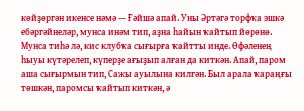көйҙөргән икенсе нәмә –− Ғәйшә апай. Уны Әртәгә торфҡа эшкә ебәргәйнеләр, мунса инәм тип, аҙна һайын ҡайтып йөрөнө. Мунса тиһә лә, кис клубҡа сығырға ҡайтты инде. Өфәленең һыуы күтәрелеп, күперҙе ағыҙып алған да киткән. Апай, паром аша сығырмын тип, Сажы ауылына килгән. Был арала ҡараңғы төшкән, паромсы ҡайтып киткән, ә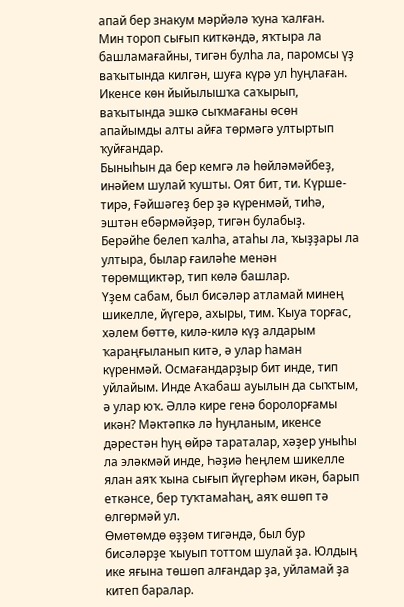апай бер знакум мәрйәлә ҡуна ҡалған.
Мин тороп сығып киткәндә, яҡтыра ла башламағайны, тигән булһа ла, паромсы үҙ ваҡытында килгән, шуға күрә ул һуңлаған. Икенсе көн йыйылышҡа саҡырып, ваҡытында эшкә сыҡмағаны өсөн апайымды алты айға төрмәгә ултыртып ҡуйғандар.
Быныһын да бер кемгә лә һөйләмәйбеҙ, инәйем шулай ҡушты. Оят бит, ти. Күрше-тирә, Ғәйшәгеҙ бер ҙә күренмәй, тиһә, эштән ебәрмәйҙәр, тигән булабыҙ.
Берәйһе белеп ҡалһа, атаһы ла, ҡыҙҙары ла ултыра, былар ғаиләһе менән төрөмщиктәр, тип көлә башлар.
Үҙем сабам, был бисәләр атламай минең шикелле, йүгерә, ахыры, тим. Ҡыуа торғас, хәлем бөттө, килә-килә күҙ алдарым ҡараңғыланып китә, ә улар һаман күренмәй. Осмағандарҙыр бит инде, тип уйлайым. Инде Аҡабаш ауылын да сыҡтым, ә улар юҡ. Әллә кире генә боролорғамы икән? Мәктәпкә лә һуңланым, икенсе дәрестән һуң өйрә тараталар, хәҙер уныһы ла эләкмәй инде, Һәҙиә һеңлем шикелле ялан аяҡ ҡына сығып йүгерһәм икән, барып еткәнсе, бер туҡтамаһаң, аяҡ өшөп тә өлгөрмәй ул.
Өмөтөмдө өҙҙөм тигәндә, был бур бисәләрҙе ҡыуып тоттом шулай ҙа. Юлдың ике яғына төшөп алғандар ҙа, уйламай ҙа китеп баралар.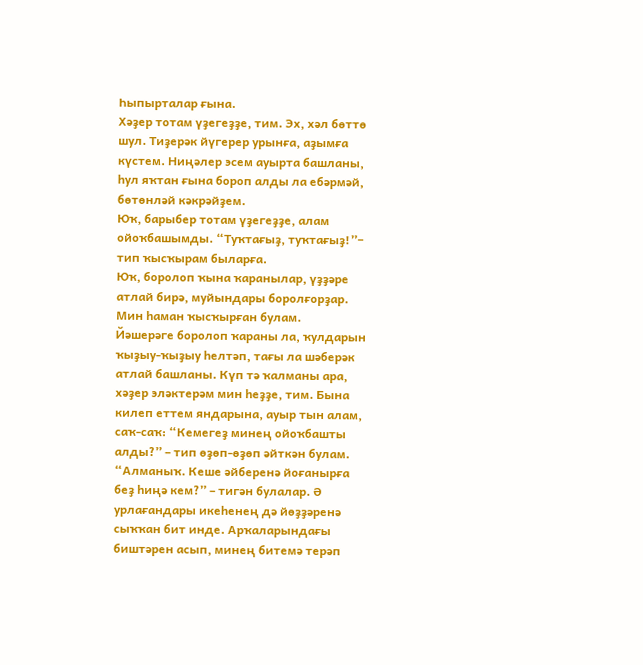Һыпырталар ғына.
Хәҙер тотам үҙегеҙҙе, тим. Эх, хәл бөттө шул. Тиҙерәк йүгерер урынға, аҙымға күстем. Ниңәлер эсем ауырта башланы, һул яҡтан ғына бороп алды ла ебәрмәй, бөтөнләй кәкрәйҙем.
Юҡ, барыбер тотам үҙегеҙҙе, алам ойоҡбашымды. “Туҡтағыҙ, туҡтағыҙ!”− тип ҡысҡырам быларға.
Юҡ, боролоп ҡына ҡаранылар, үҙҙәре атлай бирә, муйындары боролғорҙар. Мин һаман ҡысҡырған булам.
Йәшерәге боролоп ҡараны ла, ҡулдарын ҡыҙыу-ҡыҙыу һелтәп, тағы ла шәберәк атлай башланы. Күп тә ҡалманы ара, хәҙер эләктерәм мин һеҙҙе, тим. Бына килеп еттем яндарына, ауыр тын алам, саҡ-саҡ: “Кемегеҙ минең ойоҡбашты алды?” – тип өҙөп-өҙөп әйткән булам.
“Алманыҡ. Кеше әйберенә йоғанырға беҙ һиңә кем?” – тигән булалар. Ә урлағандары икеһенең дә йөҙҙәренә сыҡҡан бит инде. Арҡаларындағы биштәрен асып, минең битемә терәп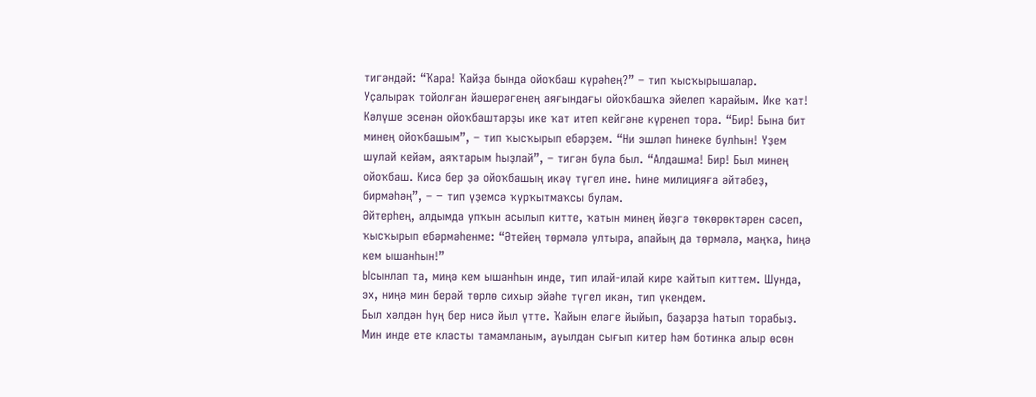тигәндәй: “Ҡара! Ҡайҙа бында ойоҡбаш күрәһең?” – тип ҡысҡырышалар.
Уҫалыраҡ тойолған йәшерәгенең аяғындағы ойоҡбашҡа эйелеп ҡарайым. Ике ҡат! Кәлүше эсенән ойоҡбаштарҙы ике ҡат итеп кейгәне күренеп тора. “Бир! Бына бит минең ойоҡбашым”, – тип ҡысҡырып ебәрҙем. “Ни эшләп һинеке булһын! Үҙем шулай кейәм, аяҡтарым һыҙлай”, – тигән була был. “Алдашма! Бир! Был минең ойоҡбаш. Кисә бер ҙә ойоҡбашың икәү түгел ине. Һине милицияға әйтәбеҙ, бирмәһәң”, – − тип үҙемсә ҡурҡытмаҡсы булам.
Әйтерһең, алдымда упҡын асылып китте, ҡатын минең йөҙгә төкөрөктәрен сәсеп, ҡысҡырып ебәрмәһенме: “Әтейең төрмәлә ултыра, апайың да төрмәлә, маңҡа, һиңә кем ышанһын!”
Ысынлап та, миңә кем ышанһын инде, тип илай-илай кире ҡайтып киттем. Шунда, эх, ниңә мин берәй төрлө сихыр эйәһе түгел икән, тип үкендем.
Был хәлдән һуң бер нисә йыл үтте. Ҡайын еләге йыйып, баҙарҙа һатып торабыҙ.
Мин инде ете класты тамамланым, ауылдан сығып китер һәм ботинка алыр өсөн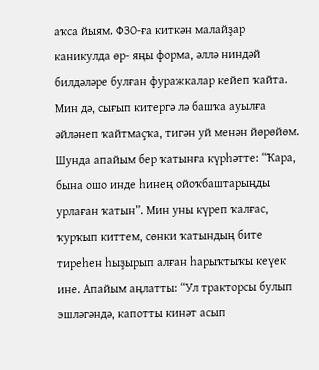аҡса йыям. ФЗО-ға киткән малайҙар каникулда өр- яңы форма, әллә ниндәй билдәләре булған фуражкалар кейеп ҡайта. Мин дә, сығып китергә лә башҡа ауылға әйләнеп ҡайтмаҫҡа, тигән уй менән йөрөйөм.
Шунда апайым бер ҡатынға күрһәтте: “Ҡара, бына ошо инде һинең ойоҡбаштарыңды урлаған ҡатын”. Мин уны күреп ҡалғас, ҡурҡып киттем, сөнки ҡатындың бите тиреһен һыҙырып алған һарыҡтыҡы кеүек ине. Апайым аңлатты: “Ул тракторсы булып эшләгәндә, капотты кинәт асып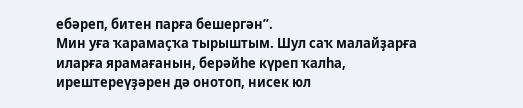ебәреп, битен парға бешергән”.
Мин уға ҡарамаҫҡа тырыштым. Шул саҡ малайҙарға иларға ярамағанын, берәйһе күреп ҡалһа, ирештереүҙәрен дә онотоп, нисек юл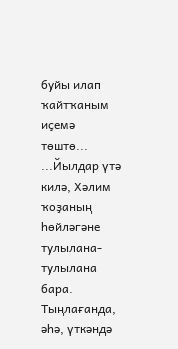буйы илап ҡайтҡаным иҫемә төштө...
...Йылдар үтә килә, Хәлим ҡоҙаның һөйләгәне тулылана-тулылана бара. Тыңлағанда, әһә, үткәндә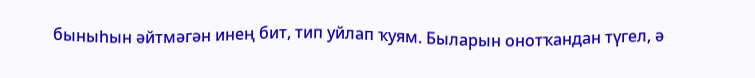быныһын әйтмәгән инең бит, тип уйлап ҡуям. Быларын онотҡандан түгел, ә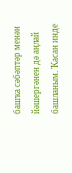башҡа сәбәптәр менән йәшергәнен дә аңлай башланым. Ҡасан инде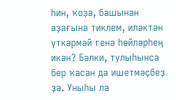һин, ҡоҙа, башынан аҙағына тиклем, иләктән үткәрмәй генә һөйләрһең икән? Бәлки, тулыһынса бер ҡасан да ишетмәҫбеҙ ҙә. Уныһы ла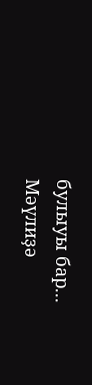булыуы бар...
Мәүлиҙә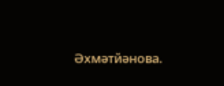Әхмәтйәнова.